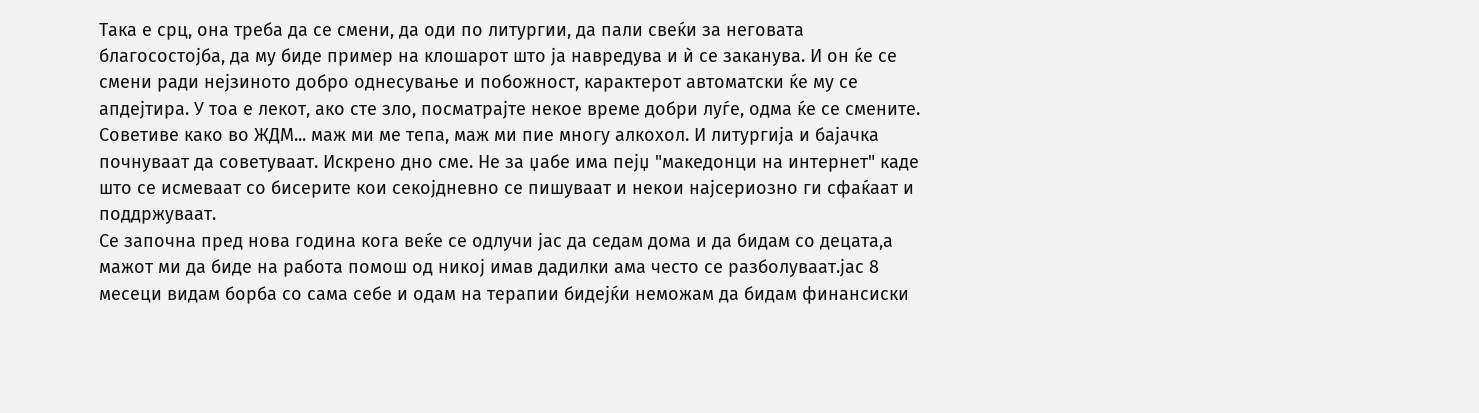Така е срц, она треба да се смени, да оди по литургии, да пали свеќи за неговата благосостојба, да му биде пример на клошарот што ја навредува и ѝ се заканува. И он ќе се смени ради нејзиното добро однесување и побожност, карактерот автоматски ќе му се апдејтира. У тоа е лекот, ако сте зло, посматрајте некое време добри луѓе, одма ќе се смените.
Советиве како во ЖДМ... маж ми ме тепа, маж ми пие многу алкохол. И литургија и бајачка почнуваат да советуваат. Искрено дно сме. Не за џабе има пејџ "македонци на интернет" каде што се исмеваат со бисерите кои секојдневно се пишуваат и некои најсериозно ги сфаќаат и поддржуваат.
Се започна пред нова година кога веќе се одлучи јас да седам дома и да бидам со децата,а мажот ми да биде на работа помош од никој имав дадилки ама често се разболуваат.јас 8 месеци видам борба со сама себе и одам на терапии бидејќи неможам да бидам финансиски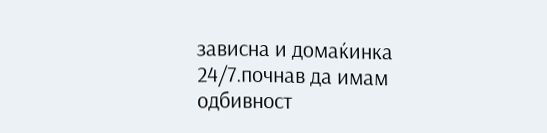зависна и домаќинка 24/7.почнав да имам одбивност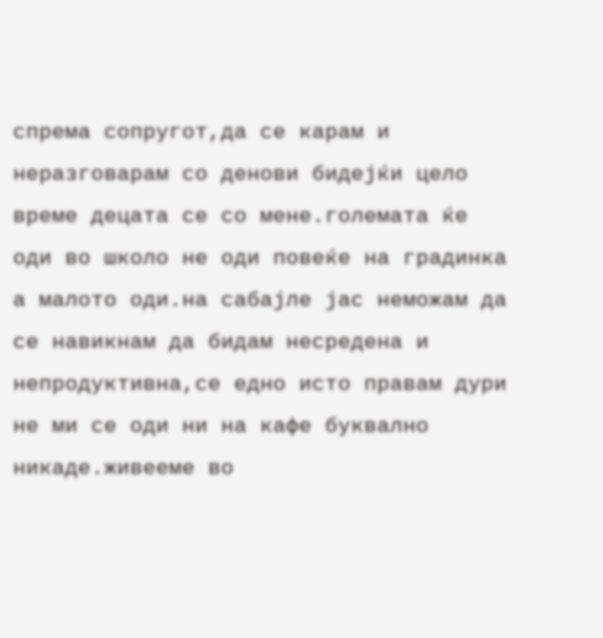спрема сопругот,да се карам и неразговарам со денови бидејќи цело време децата се со мене.големата ќе оди во школо не оди повеќе на градинка а малото оди.на сабајле јас неможам да се навикнам да бидам несредена и непродуктивна,се едно исто правам дури не ми се оди ни на кафе буквално никаде.живееме во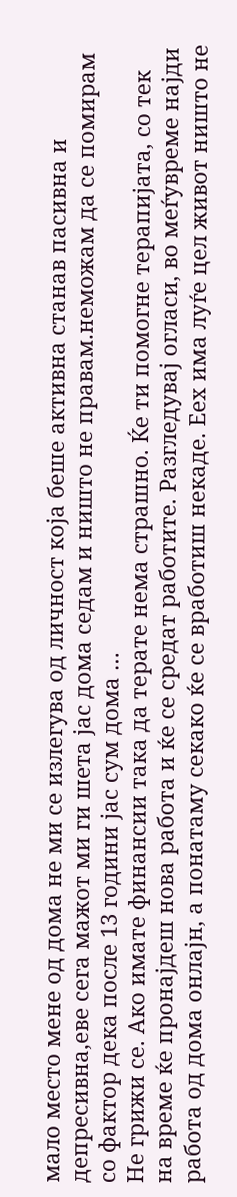мало место мене од дома не ми се излегува од личност која беше активна станав пасивна и депресивна,еве сега мажот ми ги шета јас дома седам и ништо не правам.неможам да се помирам со фактор дека после 13 години јас сум дома …
Не грижи се. Ако имате финансии така да терате нема страшно. Ќе ти помогне терапијата, со тек на време ќе пронајдеш нова работа и ќе се средат работите. Разгледувај огласи, во меѓувреме најди работа од дома онлајн, а понатаму секако ќе се вработиш некаде. Еех има луѓе цел живот ништо не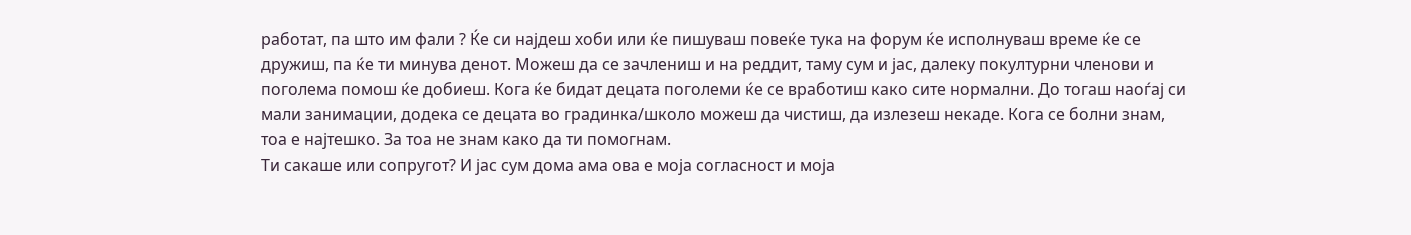работат, па што им фали ? Ќе си најдеш хоби или ќе пишуваш повеќе тука на форум ќе исполнуваш време ќе се дружиш, па ќе ти минува денот. Можеш да се зачлениш и на реддит, таму сум и јас, далеку покултурни членови и поголема помош ќе добиеш. Кога ќе бидат децата поголеми ќе се вработиш како сите нормални. До тогаш наоѓај си мали занимации, додека се децата во градинка/школо можеш да чистиш, да излезеш некаде. Кога се болни знам, тоа е најтешко. За тоа не знам како да ти помогнам.
Ти сакаше или сопругот? И јас сум дома ама ова е моја согласност и моја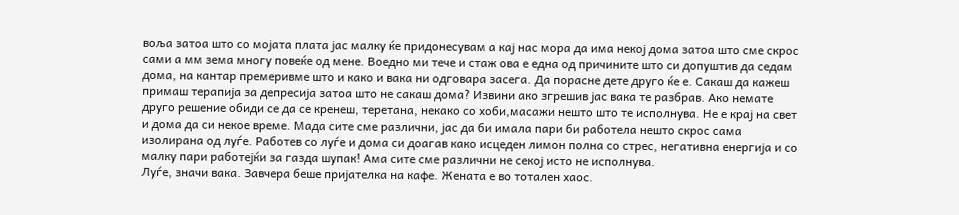воља затоа што со мојата плата јас малку ќе придонесувам а кај нас мора да има некој дома затоа што сме скрос сами а мм зема многу повеќе од мене. Воедно ми тече и стаж ова е една од причините што си допуштив да седам дома, на кантар премеривме што и како и вака ни одговара засега. Да порасне дете друго ќе е. Сакаш да кажеш примаш терапија за депресија затоа што не сакаш дома? Извини ако згрешив јас вака те разбрав. Ако немате друго решение обиди се да се кренеш, теретана, некако со хоби,масажи нешто што те исполнува. Не е крај на свет и дома да си некое време. Мада сите сме различни, јас да би имала пари би работела нешто скрос сама изолирана од луѓе. Работев со луѓе и дома си доагав како исцеден лимон полна со стрес, негативна енергија и со малку пари работејќи за газда шупак! Ама сите сме различни не секој исто не исполнува.
Луѓе, значи вака. Завчера беше пријателка на кафе. Жената е во тотален хаос.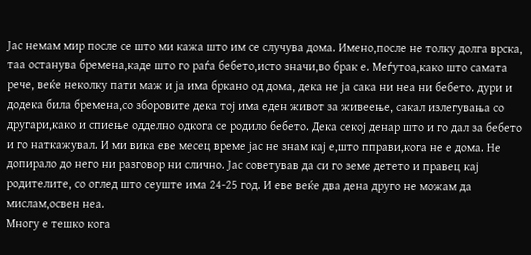Јас немам мир после се што ми кажа што им се случува дома. Имено,после не толку долга врска, таа останува бремена,каде што го раѓа бебето,исто значи,во брак е. Меѓутоа,како што самата рече, веќе неколку пати маж и ја има бркано од дома, дека не ја сака ни неа ни бебето. дури и додека била бремена,со зборовите дека тој има еден живот за живеење, сакал излегувања со другари,како и спиење одделно одкога се родило бебето. Дека секој денар што и го дал за бебето и го наткажувал. И ми вика еве месец време јас не знам кај е,што пправи,кога не е дома. Не допирало до него ни разговор ни слично. Јас советував да си го земе детето и правец кај родителите, со оглед што сеуште има 24-25 год. И еве веќе два дена друго не можам да мислам,освен неа.
Многу е тешко кога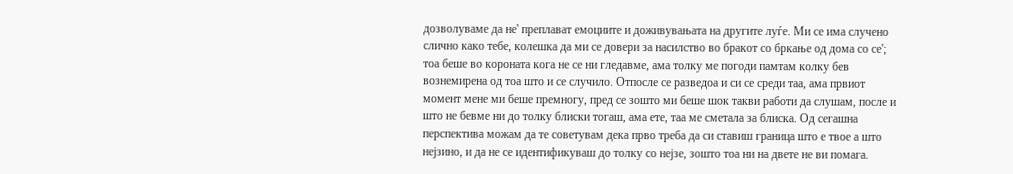дозволуваме да не' преплават емоциите и доживувањата на другите луѓе. Ми се има случено слично како тебе, колешка да ми се довери за насилство во бракот со бркање од дома со се'; тоа беше во короната кога не се ни гледавме, ама толку ме погоди памтам колку бев вознемирена од тоа што и се случило. Отпосле се разведоа и си се среди таа, ама првиот момент мене ми беше премногу, пред се зошто ми беше шок такви работи да слушам, после и што не бевме ни до толку блиски тогаш, ама ете, таа ме сметала за блиска. Од сегашна перспектива можам да те советувам дека прво треба да си ставиш граница што е твое а што нејзино, и да не се идентификуваш до толку со нејзе, зошто тоа ни на двете не ви помага.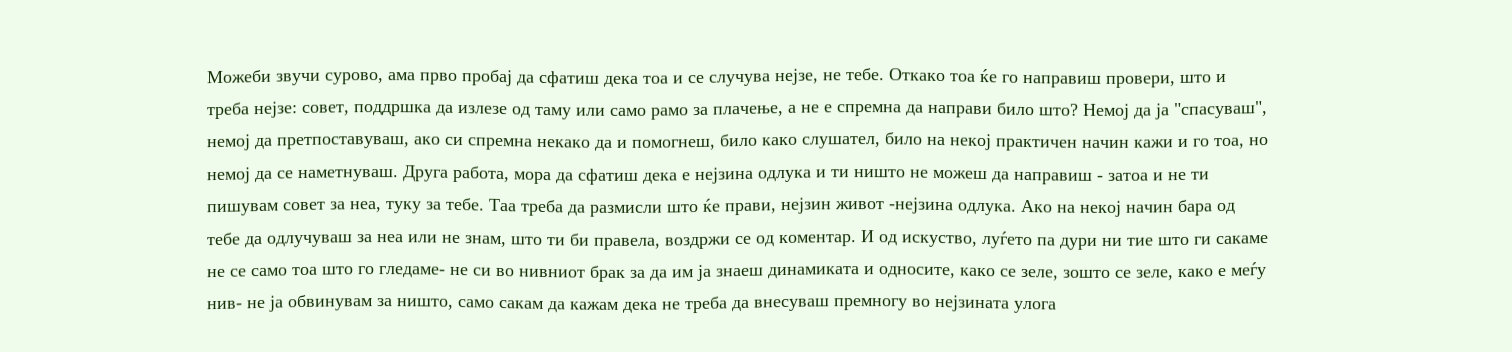Можеби звучи сурово, ама прво пробај да сфатиш дека тоа и се случува нејзе, не тебе. Откако тоа ќе го направиш провери, што и треба нејзе: совет, поддршка да излезе од таму или само рамо за плачење, а не е спремна да направи било што? Немој да ја "спасуваш", немој да претпоставуваш, ако си спремна некако да и помогнеш, било како слушател, било на некој практичен начин кажи и го тоа, но немој да се наметнуваш. Друга работа, мора да сфатиш дека е нејзина одлука и ти ништо не можеш да направиш - затоа и не ти пишувам совет за неа, туку за тебе. Таа треба да размисли што ќе прави, нејзин живот -нејзина одлука. Ако на некој начин бара од тебе да одлучуваш за неа или не знам, што ти би правела, воздржи се од коментар. И од искуство, луѓето па дури ни тие што ги сакаме не се само тоа што го гледаме- не си во нивниот брак за да им ја знаеш динамиката и односите, како се зеле, зошто се зеле, како е меѓу нив- не ја обвинувам за ништо, само сакам да кажам дека не треба да внесуваш премногу во нејзината улога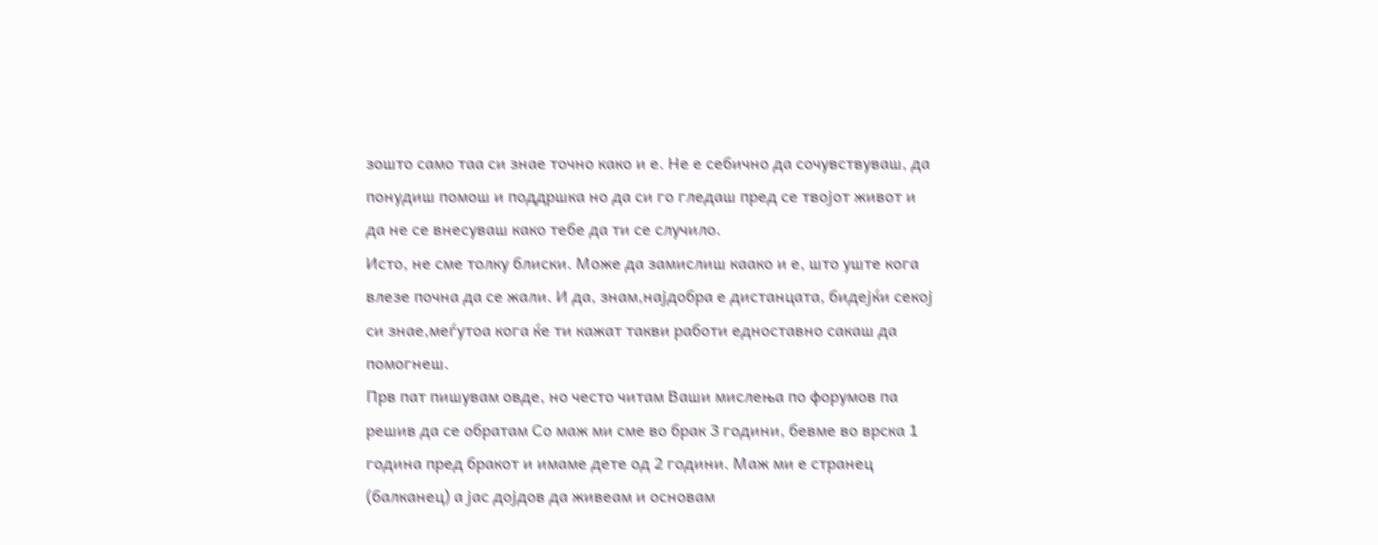зошто само таа си знае точно како и е. Не е себично да сочувствуваш, да понудиш помош и поддршка но да си го гледаш пред се твојот живот и да не се внесуваш како тебе да ти се случило.
Исто, не сме толку блиски. Може да замислиш каако и е, што уште кога влезе почна да се жали. И да, знам,најдобра е дистанцата, бидејќи секој си знае,меѓутоа кога ќе ти кажат такви работи едноставно сакаш да помогнеш.
Прв пат пишувам овде, но често читам Ваши мислења по форумов па решив да се обратам Со маж ми сме во брак 3 години, бевме во врска 1 година пред бракот и имаме дете од 2 години. Маж ми е странец (балканец) а јас дојдов да живеам и основам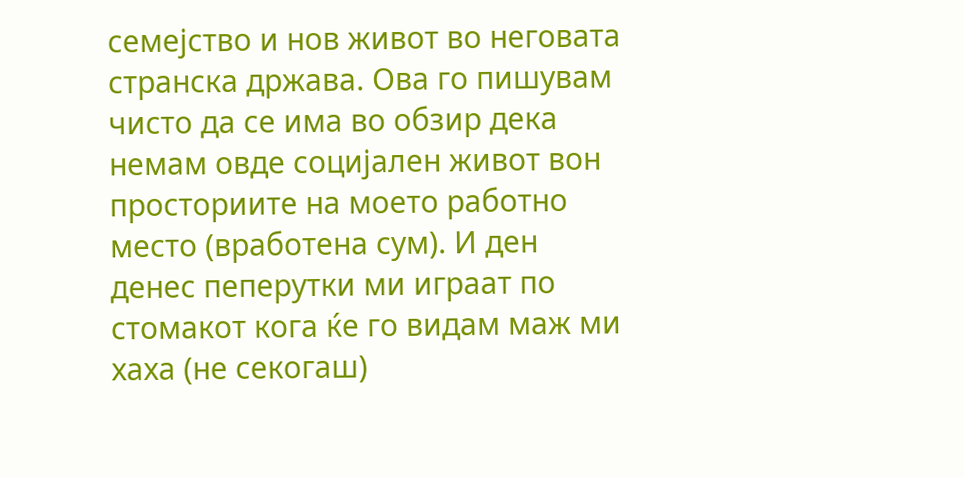семејство и нов живот во неговата странска држава. Ова го пишувам чисто да се има во обзир дека немам овде социјален живот вон просториите на моето работно место (вработена сум). И ден денес пеперутки ми играат по стомакот кога ќе го видам маж ми хаха (не секогаш)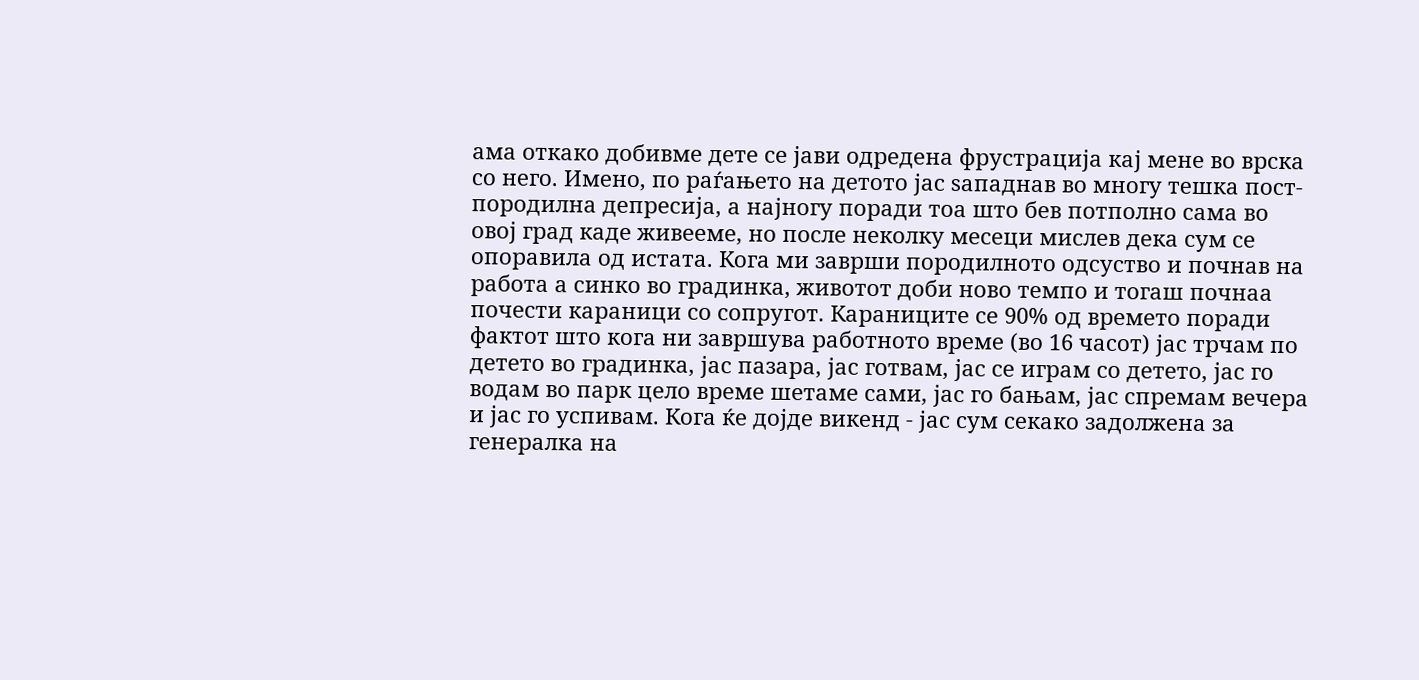ама откако добивме дете се јави одредена фрустрација кај мене во врска со него. Имено, по раѓањето на детото јас ѕападнав во многу тешка пост-породилна депресија, а најногу поради тоа што бев потполно сама во овој град каде живееме, но после неколку месеци мислев дека сум се опоравила од истата. Кога ми заврши породилното одсуство и почнав на работа а синко во градинка, животот доби ново темпо и тогаш почнаа почести караници со сопругот. Караниците се 90% од времето поради фактот што кога ни завршува работното време (во 16 часот) јас трчам по детето во градинка, јас пазара, јас готвам, јас се играм со детето, јас го водам во парк цело време шетаме сами, јас го бањам, јас спремам вечера и јас го успивам. Кога ќе дојде викенд - јас сум секако задолжена за генералка на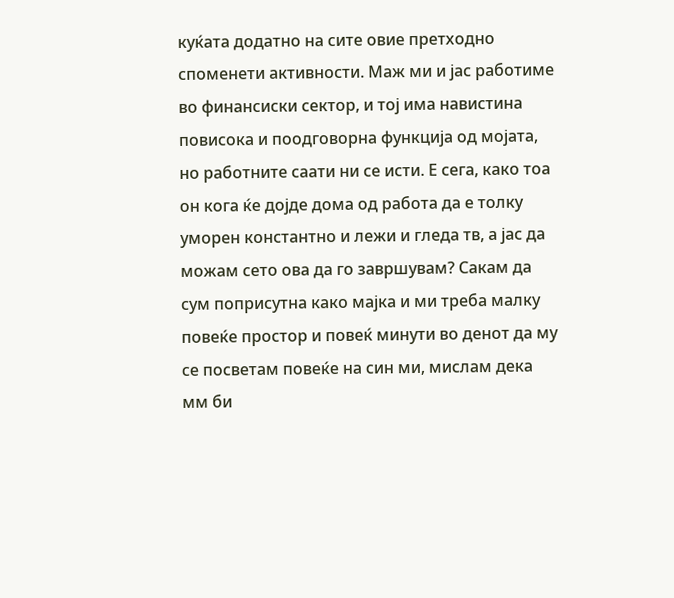куќата додатно на сите овие претходно споменети активности. Маж ми и јас работиме во финансиски сектор, и тој има навистина повисока и поодговорна функција од мојата, но работните саати ни се исти. Е сега, како тоа он кога ќе дојде дома од работа да е толку уморен константно и лежи и гледа тв, а јас да можам сето ова да го завршувам? Сакам да сум поприсутна како мајка и ми треба малку повеќе простор и повеќ минути во денот да му се посветам повеќе на син ми, мислам дека мм би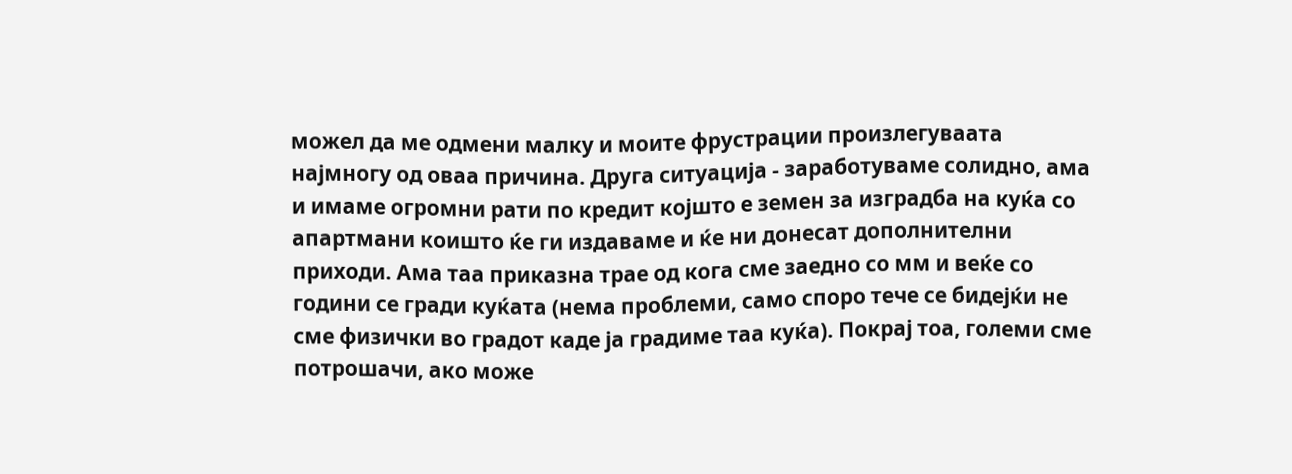можел да ме одмени малку и моите фрустрации произлегуваата најмногу од оваа причина. Друга ситуација - заработуваме солидно, ама и имаме огромни рати по кредит којшто е земен за изградба на куќа со апартмани коишто ќе ги издаваме и ќе ни донесат дополнителни приходи. Ама таа приказна трае од кога сме заедно со мм и веќе со години се гради куќата (нема проблеми, само споро тече се бидејќи не сме физички во градот каде ја градиме таа куќа). Покрај тоа, големи сме потрошачи, ако може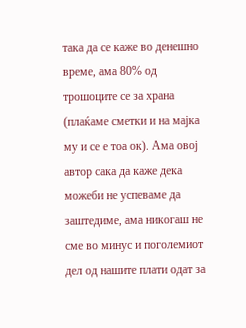така да се каже во денешно време, ама 80% од трошоците се за храна (плаќаме сметки и на мајка му и се е тоа ок). Ама овој автор сака да каже дека можеби не успеваме да заштедиме, ама никогаш не сме во минус и поголемиот дел од нашите плати одат за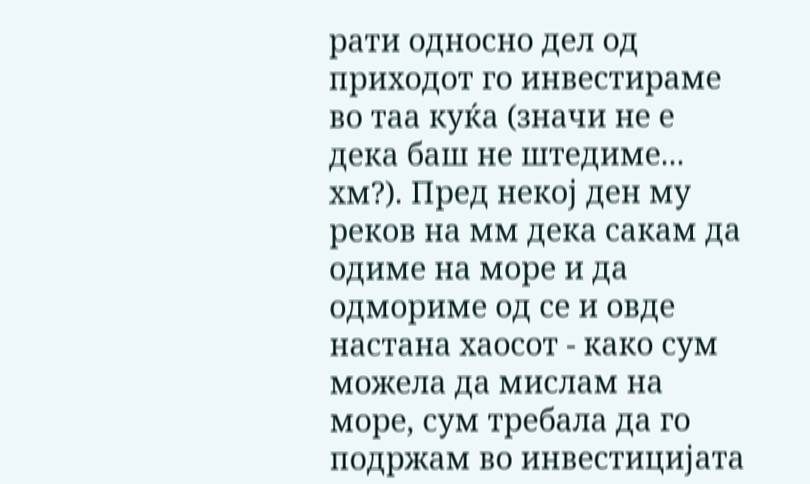рати односно дел од приходот го инвестираме во таа куќа (значи не е дека баш не штедиме... хм?). Пред некој ден му реков на мм дека сакам да одиме на море и да одмориме од се и овде настана хаосот - како сум можела да мислам на море, сум требала да го подржам во инвестицијата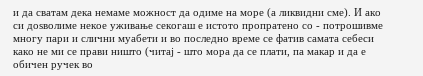и да сватам дека немаме можност да одиме на море (а ликвидни сме). И ако си доѕволиме некое уживање секогаш е истото пропратено со - потрошивме многу пари и слични муабети и во последно време се фатив самата себеси како не ми се прави ништо (читај - што мора да се плати, па макар и да е обичен ручек во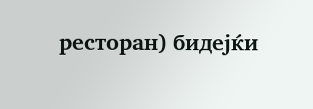ресторан) бидејќи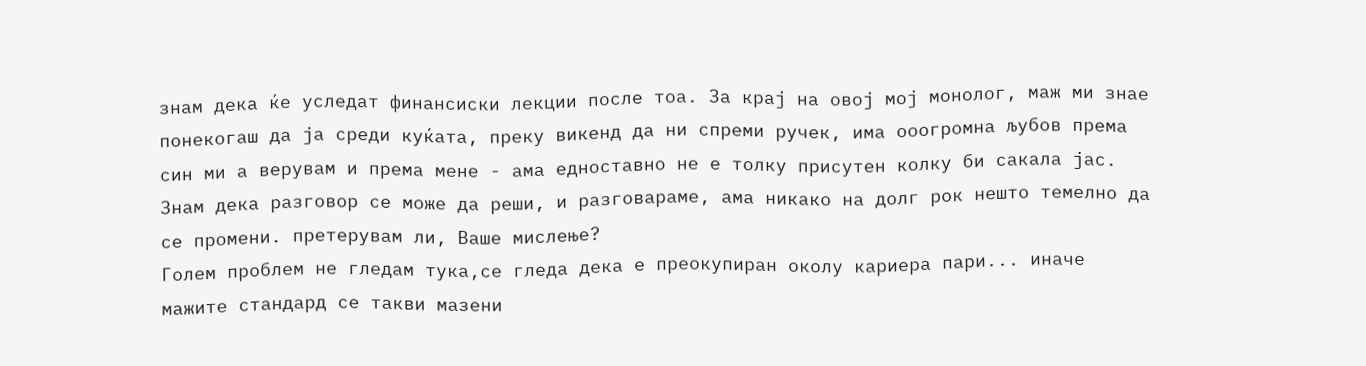знам дека ќе уследат финансиски лекции после тоа. За крај на овој мој монолог, маж ми знае понекогаш да ја среди куќата, преку викенд да ни спреми ручек, има ооогромна љубов према син ми а верувам и према мене - ама едноставно не е толку присутен колку би сакала јас. Знам дека разговор се може да реши, и разговараме, ама никако на долг рок нешто темелно да се промени. претерувам ли, Ваше мислење?
Голем проблем не гледам тука,се гледа дека е преокупиран околу кариера пари... иначе мажите стандард се такви мазени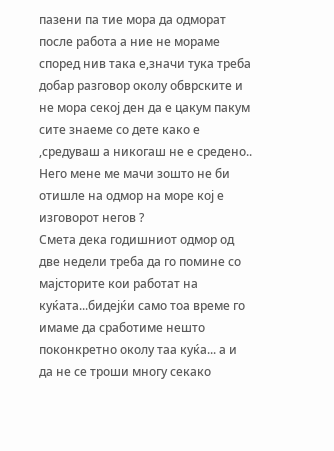пазени па тие мора да одморат после работа а ние не мораме според нив така е,значи тука треба добар разговор околу обврските и не мора секој ден да е цакум пакум сите знаеме со дете како е ,средуваш а никогаш не е средено.. Него мене ме мачи зошто не би отишле на одмор на море кој е изговорот негов ?
Смета дека годишниот одмор од две недели треба да го помине со мајсторите кои работат на куќата...бидејќи само тоа време го имаме да сработиме нешто поконкретно околу таа куќа... а и да не се троши многу секако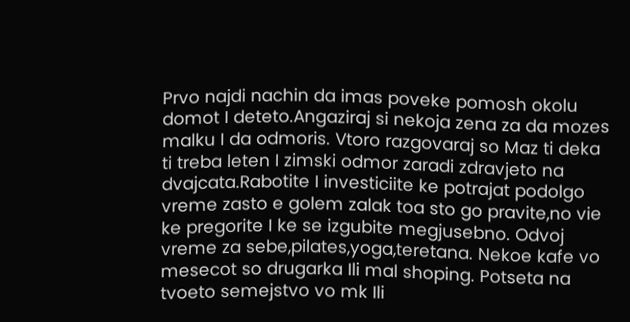Prvo najdi nachin da imas poveke pomosh okolu domot I deteto.Angaziraj si nekoja zena za da mozes malku I da odmoris. Vtoro razgovaraj so Maz ti deka ti treba leten I zimski odmor zaradi zdravjeto na dvajcata.Rabotite I investiciite ke potrajat podolgo vreme zasto e golem zalak toa sto go pravite,no vie ke pregorite I ke se izgubite megjusebno. Odvoj vreme za sebe,pilates,yoga,teretana. Nekoe kafe vo mesecot so drugarka Ili mal shoping. Potseta na tvoeto semejstvo vo mk Ili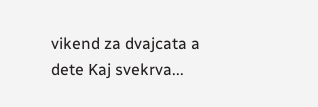vikend za dvajcata a dete Kaj svekrva...